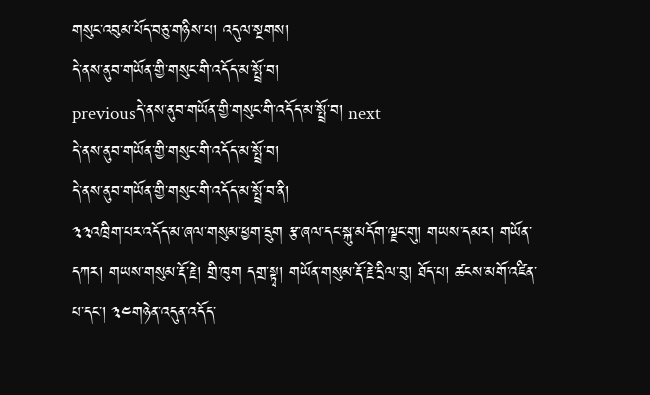གསུང་འབུམ་པོད་བཅུ་གཉིས་པ། འདུལ་སྔགས།
དེ་ནས་ནུབ་གཡོན་གྱི་གསུང་གི་འདོད་མ་སྤྲོ་བ།
previousདེ་ནས་ནུབ་གཡོན་གྱི་གསུང་གི་འདོད་མ་སྤྲོ་བ། next
དེ་ནས་ནུབ་གཡོན་གྱི་གསུང་གི་འདོད་མ་སྤྲོ་བ།
དེ་ནས་ནུབ་གཡོན་གྱི་གསུང་གི་འདོད་མ་སྤྲོ་བ་ནི།
༣༣འཁྲིག་པར་འདོད་མ་ཞལ་གསུམ་ཕྱག་དྲུག རྩ་ཞལ་དང་སྐུ་མདོག་ལྗང་གུ། གཡས་དམར། གཡོན་དཀར། གཡས་གསུམ་རྡོ་རྗེ། གྲི་ཁུག དགྲ་སྟྭ། གཡོན་གསུམ་རྡོ་རྗེ་དྲིལ་བུ། ཐོད་པ། ཚངས་མགོ་འཛིན་པ་དང་། ༣༤གཉེན་འདུན་འདོད་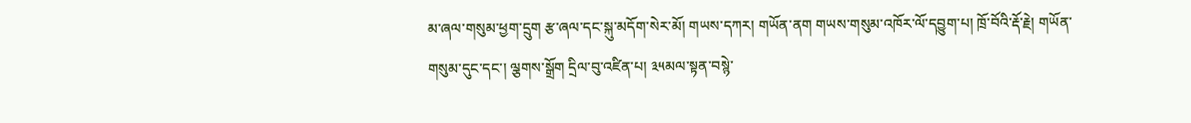མ་ཞལ་གསུམ་ཕྱག་དྲུག རྩ་ཞལ་དང་སྐུ་མདོག་སེར་མོ། གཡས་དཀར། གཡོན་ནག གཡས་གསུམ་འཁོར་ལོ་དབྱུག་པ། ཁྲོ་བོའི་རྡོ་རྗེ། གཡོན་གསུམ་དུང་དང་། ལྕགས་སྒྲོག དྲིལ་བུ་འཛིན་པ། ༣༥མལ་སྟན་བསྙེ་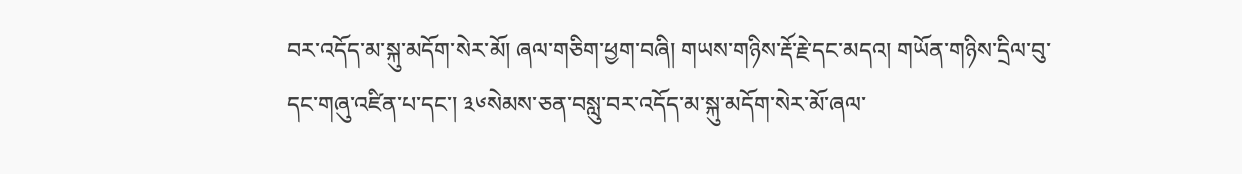བར་འདོད་མ་སྐུ་མདོག་སེར་མོ། ཞལ་གཅིག་ཕྱག་བཞི། གཡས་གཉིས་རྡོ་རྗེ་དང་མདའ། གཡོན་གཉིས་དྲིལ་བུ་དང་གཞུ་འཛིན་པ་དང་། ༣༦སེམས་ཅན་བསླུ་བར་འདོད་མ་སྐུ་མདོག་སེར་མོ་ཞལ་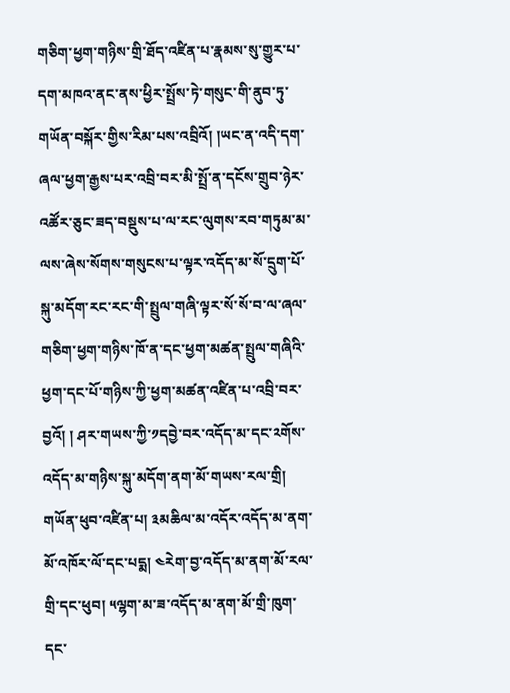གཅིག་ཕྱག་གཉིས་གྲི་ཐོད་འཛིན་པ་རྣམས་སུ་གྱུར་པ་དག་མཁའ་ནང་ནས་ཕྱིར་སྤྲོས་ཏེ་གསུང་གི་ནུབ་ཏུ་གཡོན་བསྐོར་གྱིས་རིམ་པས་འབྲིའོ། །ཡང་ན་འདི་དག་ཞལ་ཕྱག་རྒྱས་པར་འབྲི་བར་མི་སྤྲོ་ན་དངོས་གྲུབ་ཉེར་འཚོར་ཅུང་ཟད་བསྡུས་པ་ལ་རང་ལུགས་རབ་གཏུམ་མ་ལས་ཞེས་སོགས་གསུངས་པ་ལྟར་འདོད་མ་སོ་དྲུག་པོ་སྐུ་མདོག་རང་རང་གི་སྤྲུལ་གཞི་ལྟར་སོ་སོ་བ་ལ་ཞལ་གཅིག་ཕྱག་གཉིས་ཁོ་ན་དང་ཕྱག་མཚན་སྤྲུལ་གཞིའི་ཕྱག་དང་པོ་གཉིས་ཀྱི་ཕྱག་མཚན་འཛིན་པ་འབྲི་བར་བྱའོ། ། ཤར་གཡས་ཀྱི་༡དབྱེ་བར་འདོད་མ་དང་༢གོས་འདོད་མ་གཉིས་སྐུ་མདོག་ནག་མོ་གཡས་རལ་གྲི། གཡོན་ཕུབ་འཛིན་པ། ༣མཆིལ་མ་འདོར་འདོད་མ་ནག་མོ་འཁོར་ལོ་དང་པདྨ། ༤རེག་བྱ་འདོད་མ་ནག་མོ་རལ་གྲི་དང་ཕུབ། ༥ལྷག་མ་ཟ་འདོད་མ་ནག་མོ་གྲི་ཁུག་དང་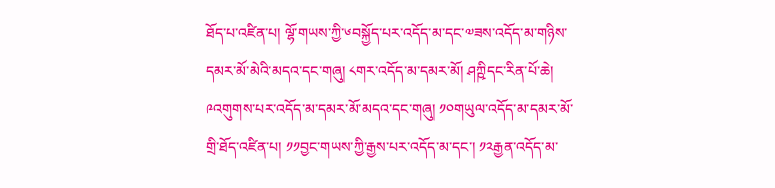ཐོད་པ་འཛིན་པ། ལྷོ་གཡས་ཀྱི་༦བསྐྱོད་པར་འདོད་མ་དང་༧ཟས་འདོད་མ་གཉིས་དམར་མོ་མེའི་མདའ་དང་གཞུ། ༨གར་འདོད་མ་དམར་མོ། ཤཀྵིདང་རིན་པོ་ཆེ། ༩འགུགས་པར་འདོད་མ་དམར་མོ་མདའ་དང་གཞུ། ༡༠གཡུལ་འདོད་མ་དམར་མོ་གྲི་ཐོད་འཛིན་པ། ༡༡བྱང་གཡས་ཀྱི་རྒྱས་པར་འདོད་མ་དང་། ༡༢རྒྱན་འདོད་མ་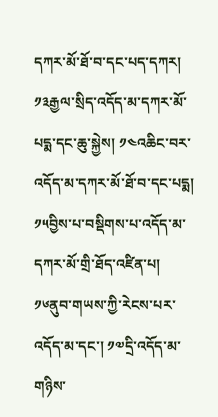དཀར་མོ་ཐོ་བ་དང་པད་དཀར། ༡༣རྒྱལ་སྲིད་འདོད་མ་དཀར་མོ་པདྨ་དང་ཆུ་སྐྱེས། ༡༤འཆིང་བར་འདོད་མ་དཀར་མོ་ཐོ་བ་དང་པདྨ། ༡༥བྱིས་པ་བསྡིགས་པ་འདོད་མ་དཀར་མོ་གྲི་ཐོད་འཛིན་པ། ༡༦ནུབ་གཡས་ཀྱི་རེངས་པར་འདོད་མ་དང་། ༡༧དྲི་འདོད་མ་གཉིས་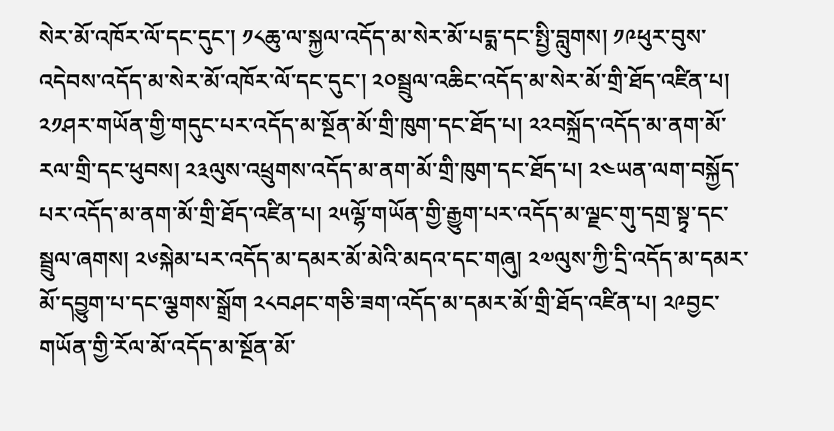སེར་མོ་འཁོར་ལོ་དང་དུང་། ༡༨ཆུ་ལ་སྐྱལ་འདོད་མ་སེར་མོ་པདྨ་དང་སྤྱི་བླུགས། ༡༩ཕུར་བུས་འདེབས་འདོད་མ་སེར་མོ་འཁོར་ལོ་དང་དུང་། ༢༠སྦྲུལ་འཆིང་འདོད་མ་སེར་མོ་གྲི་ཐོད་འཛིན་པ། ༢༡ཤར་གཡོན་གྱི་གདུང་པར་འདོད་མ་སྔོན་མོ་གྲི་ཁུག་དང་ཐོད་པ། ༢༢བསྐྲོད་འདོད་མ་ནག་མོ་རལ་གྲི་དང་ཕུབས། ༢༣ལུས་འཕྲུགས་འདོད་མ་ནག་མོ་གྲི་ཁུག་དང་ཐོད་པ། ༢༤ཡན་ལག་བསྐྱོད་པར་འདོད་མ་ནག་མོ་གྲི་ཐོད་འཛིན་པ། ༢༥ལྷོ་གཡོན་གྱི་རྒྱུག་པར་འདོད་མ་ལྗང་གུ་དགྲ་སྟྭ་དང་སྦྲུལ་ཞགས། ༢༦སྐེམ་པར་འདོད་མ་དམར་མོ་མེའི་མདའ་དང་གཞུ། ༢༧ལུས་ཀྱི་དྲི་འདོད་མ་དམར་མོ་དབྱུག་པ་དང་ལྕགས་སྒྲོག ༢༨བཤང་གཅི་ཟག་འདོད་མ་དམར་མོ་གྲི་ཐོད་འཛིན་པ། ༢༩བྱང་གཡོན་གྱི་རོལ་མོ་འདོད་མ་སྔོན་མོ་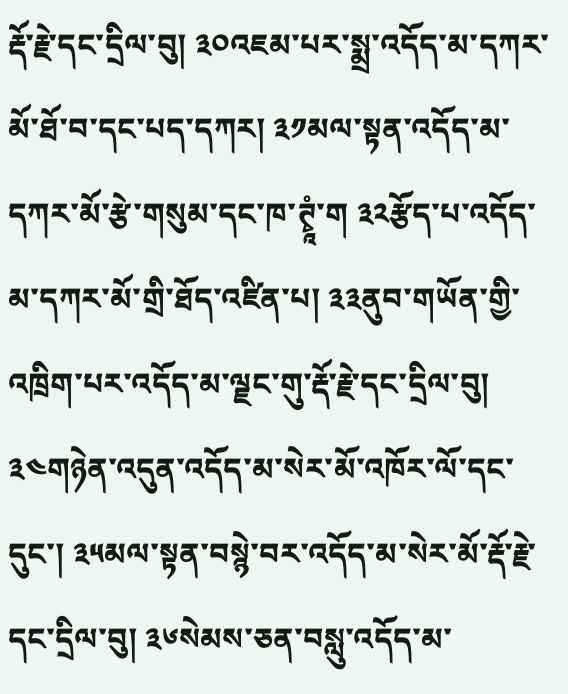རྡོ་རྗེ་དང་དྲིལ་བུ། ༣༠འཇམ་པར་སྨྲ་འདོད་མ་དཀར་མོ་ཐོ་བ་དང་པད་དཀར། ༣༡མལ་སྟན་འདོད་མ་དཀར་མོ་རྩེ་གསུམ་དང་ཁ་ཊྭཱཾ་ག ༣༢རྩོད་པ་འདོད་མ་དཀར་མོ་གྲི་ཐོད་འཛིན་པ། ༣༣ནུབ་གཡོན་གྱི་འཁྲིག་པར་འདོད་མ་ལྗང་གུ་རྡོ་རྗེ་དང་དྲིལ་བུ། ༣༤གཉེན་འདུན་འདོད་མ་སེར་མོ་འཁོར་ལོ་དང་དུང་། ༣༥མལ་སྟན་བསྙེ་བར་འདོད་མ་སེར་མོ་རྡོ་རྗེ་དང་དྲིལ་བུ། ༣༦སེམས་ཅན་བསླུ་འདོད་མ་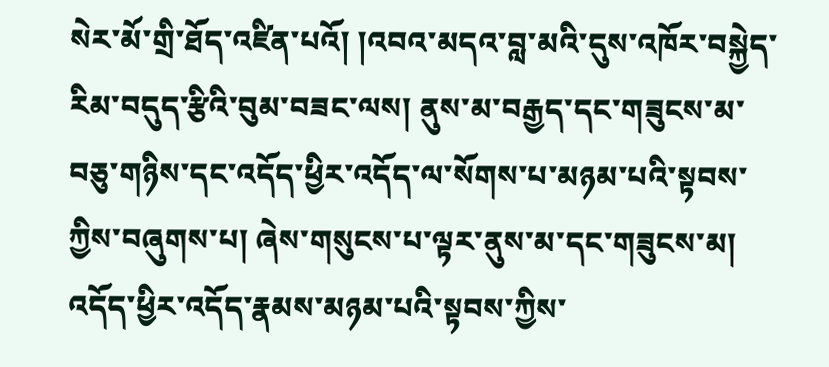སེར་མོ་གྲི་ཐོད་འཛིན་པའོ། །འབའ་མདའ་བླ་མའི་དུས་འཁོར་བསྐྱེད་རིམ་བདུད་རྩིའི་བུམ་བཟང་ལས། ནུས་མ་བརྒྱད་དང་གཟུངས་མ་བཅུ་གཉིས་དང་འདོད་ཕྱིར་འདོད་ལ་སོགས་པ་མཉམ་པའི་སྟབས་ཀྱིས་བཞུགས་པ། ཞེས་གསུངས་པ་ལྟར་ནུས་མ་དང་གཟུངས་མ། འདོད་ཕྱིར་འདོད་རྣམས་མཉམ་པའི་སྟབས་ཀྱིས་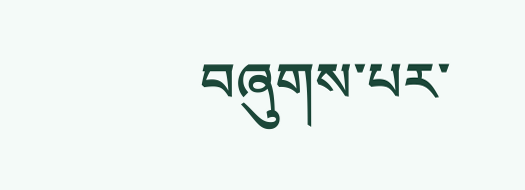བཞུགས་པར་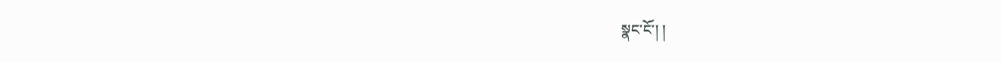སྣང་ངོ་། །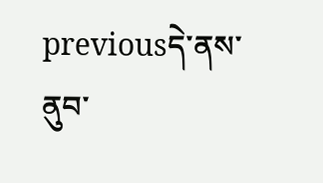previousདེ་ནས་ནུབ་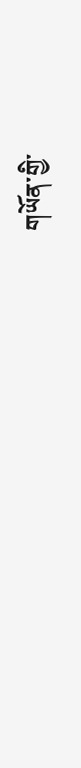གཡོན་གྱི་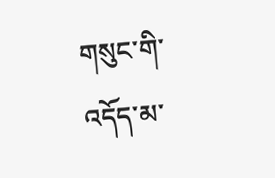གསུང་གི་འདོད་མ་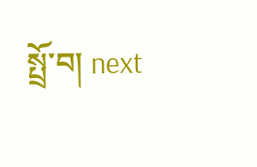སྤྲོ་བ། next